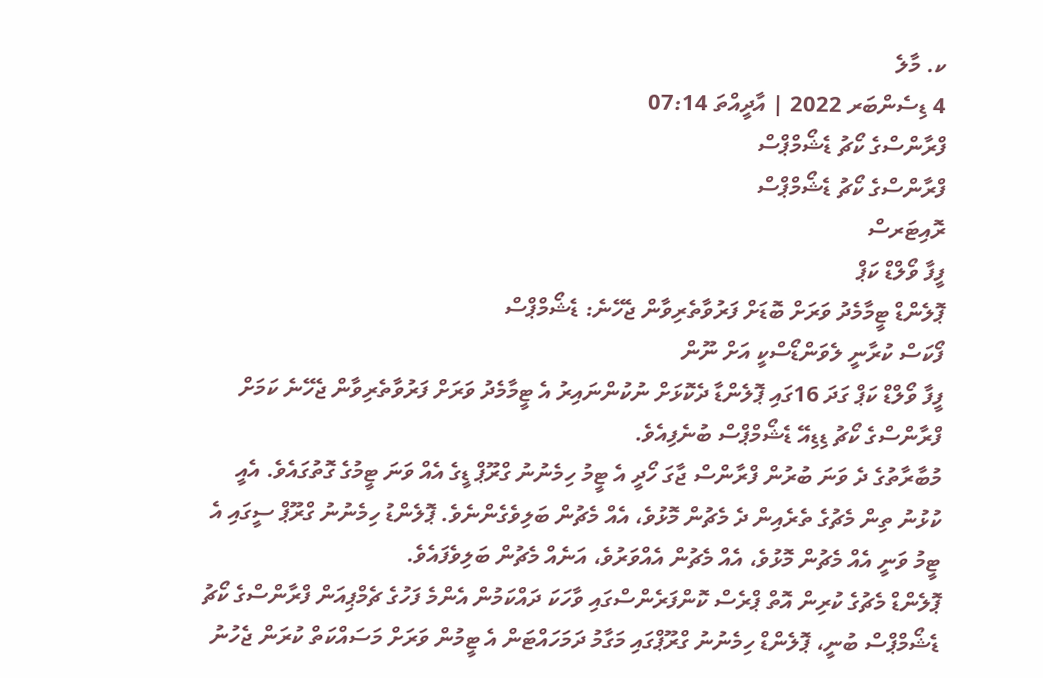ކ. މާލެ
4 ޑިސެންބަރ 2022 | އާދީއްތަ 07:14
ފްރާންސްގެ ކޯޗު ޑެޝޯމްޕްސް
ފްރާންސްގެ ކޯޗު ޑެޝޯމްޕްސް
ރޮއިޓަރސް
ފީފާ ވޯލްޑް ކަޕް
ޕޮލެންޑް ޓީމާމެދު ވަރަށް ބޮޑަށް ފަރުވާތެރިވާން ޖެހޭނެ: ޑެޝޯމްޕްސް
ފޯކަސް ކުރާނީ ލެވަންޑޯސްކީ އަށް ނޫން
ފީފާ ވޯލްޑް ކަޕް ގަދަ 16ގައި ޕޮލެންޑާ ދެކޮޅަށް ނުކުންނައިރު އެ ޓީމާމެދު ވަރަށް ފަރުވާތެރިވާން ޖެހޭނެ ކަމަށް ފްރާންސްގެ ކޯޗު ޑިޑިއޭ ޑެޝޯމްޕްސް ބުނެފިއެވެ.
މުބާރާތުގެ ދެ ވަނަ ބުރުން ފްރާންސް ޖާގަ ހޯދީ އެ ޓީމު ހިމެނުނު ގްރޫޕް ޑީގެ އެއް ވަނަ ޓީމުގެ ގޮތުގައެވެ. އެއީ ކުޅުނު ތިން މެޗުގެ ތެރެއިން ދެ މެޗުން މޮޅުވެ، އެއް މެޗުން ބަލިވެގެންނެވެ. ޕޮލެންޑު ހިމެނުނު ގްރޫޕް ސީގައި އެ ޓީމު ވަނީ އެއް މެޗުން މޮޅުވެ، އެއް މެޗުން އެއްވަރުވެ، އަނެއް މެޗުން ބަލިވެފައެވެ.
ޕޮލެންޑް މެޗުގެ ކުރިން އޮތް ޕްރެސް ކޮންފަރެންސްގައި ވާހަކަ ދައްކަމުން އެންމެ ފަހުގެ ޗެމްޕިއަން ފްރާންސްގެ ކޯޗު ޑެޝޯމްޕްސް ބުނީ، ޕޮލެންޑް ހިމެނުނު ގްރޫޕްގައި މަގާމު ދަމަހައްޓަން އެ ޓީމުން ވަރަށް މަސައްކަތް ކުރަން ޖެހުނު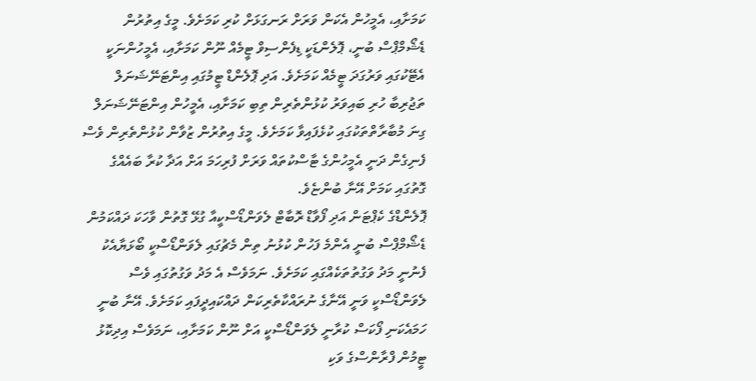ކަމަށާއި، އެމީހުން އެކަން ވަރަށް ރަނގަޅަށް ކުރި ކަމަށެވެ. މީގެ އިތުރުން ޑެޝޯމްޕްސް ބުނީ، ޕޮލެންޑަކީ ޑިފެންސިވް ޓީމެއް ނޫން ކަމަށާއި، އެމީހުންނަކީ އެޓޭކުގައި ވަރުގަދަ ޓީމެއް ކަމަށެވެ. އަދި ޕޮލެންޑް ޓީމުގައި އިންޓަނޭޝަނަލް ތަޖުރިބާ ހުރި ބައިވަރު ކުޅުންތެރިން ތިބި ކަމަށާއި، އެމީހުން އިންޓަނޭޝަނަލް ގިނަ މުބާރާތްތަކުގައި ކުޅެފައިވާ ކަމަށެވެ. މީގެ އިތުރުން ޒުވާން ކުޅުންތެރިން ވެސް ފެނިގެން ދަނީ އެމީހުންގެ ޓާސްކުތައް ވަރަށް ފުރިހަމަ އަށް އަދާ ކުރާ ބައެއްގެ ގޮތުގައި ކަމަށް އޭނާ ބުންޏެވެ.
ޕޮލެންޑްގެ ކެޕްޓަން އަދި ފޯވާޑް ރޮބާޓް ލެވަންޑޯސްކީއާ ގުޅޭ ގޮތުން ވާހަކަ ދައްކަމުން ޑެޝޯމްޕްސް ބުނީ އެންމެ ފަހުން ކުޅުނު ތިން މެޗުގައި ލެވަންޑޯސްކީ ބޯޅަޔާއެކު ފެނުނީ މަދު ވަގުތުތަކެއްގައި ކަމަށެވެ. ނަމަވެސް އެ މަދު ވަގުތުގައި ވެސް ލެވަންޑޯސްކީ ވަނީ އޭނާގެ ނުރައްކާތެރިކަން ދައްކައިދީފައި ކަމަށެވެ. އޭނާ ބުނީ ހަމައެކަނި ފޯކަސް ކުރާނީ ލެވަންޑޯސްކީ އަށް ނޫން ކަމަށާއި، ނަމަވެސް އިދިކޮޅު ޓީމުން ފްރާންސްގެ ވަކި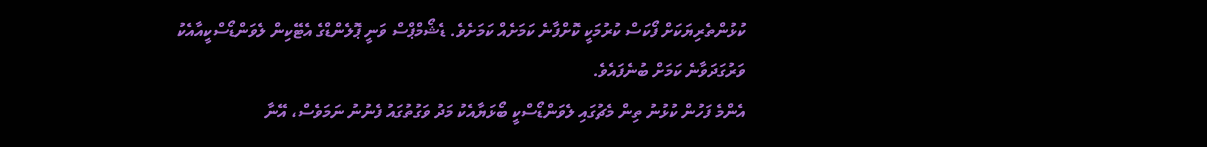ކުޅުންތެރިޔަކަށް ފޯކަސް ކުރުމަކީ ކޮށްފާނެ ކަމަށެއް ކަމަށެވެ. ޑެޝޯމްޕްސް ވަނީ ޕޮލެންޑްގެ އެޓޭކިން ލެވަންޑޯސްކީއާއެކު ވަރުގަދަވާނެ ކަމަށް ބުނެފައެވެ.
އެންމެ ފަހުން ކުޅުނު ތިން މެޗުގައި ލެވަންޑޯސްކީ ބޯޅަޔާއެކު މަދު ވަގުތުގައު ފެނުނު ނަމަވެސް، އޭނާ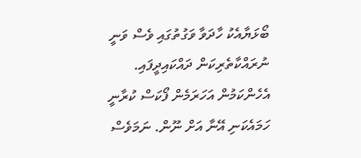ބޯޅަޔާއެކު ހާދަވާ ވަގުތުގައި ވެސް ވަނީ ނުރައްކާތެރިކަން ދައްކައިދީފައި. އެހެންކަމުން އަހަރަމެން ފޯކަސް ކުރާނީ ހަމައެކަނި އޭނާ އަށް ނޫން. ނަމަވެސް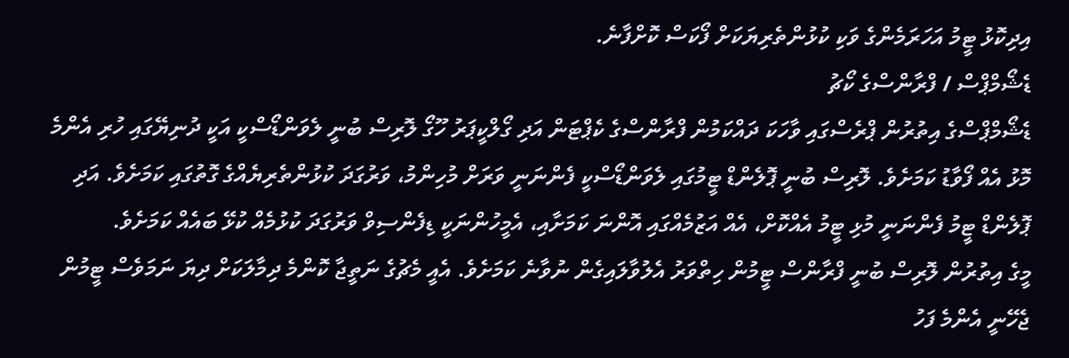އިދިކޮޅު ޓީމު އަހަރަމެންގެ ވަކި ކުޅުންތެރިޔަކަށް ފޯކަސް ކޮށްފާނެ.
ޑެޝޯމްޕްސް / ފްރާންސްގެ ކޯޗު
ޑެޝޯމްޕްސްގެ އިތުރުން ޕްރެސްގައި ވާހަކަ ދައްކަމުން ފްރާންސްގެ ކެޕްޓަން އަދި ގޯލްކީޕަރު ހޫގޯ ލޮރިސް ބުނީ ލެވަންޑޯސްކީ އަކީ ދުނިޔޭގައި ހުރި އެންމެ މޮޅު އެއް ފޯވާޑު ކަމަށެވެ. ލޮރިސް ބުނީ ޕޮލެންޑް ޓީމުގައި ލެވަންޑޯސްކީ ފެންނަނީ ވަރަށް މުހިންމު، ވަރުގަދަ ކުޅުންތެރިޔެއްގެ ގޮތުގައި ކަމަށެވެ. އަދި ޕޮލެންޑް ޓީމު ފެންނަނީ މުޅި ޓީމު އެއްކޮށް، އެއް އަޒުމެއްގައި އޮންނަ ކަމަށާއި، އެމީހުންނަކީ ޑިފެންސިވް ވަރުގަދަ ކުޅުމެއް ކުޅޭ ބައެއް ކަމަށެވެ.
މީގެ އިތުރުން ލޮރިސް ބުނީ ފްރާންސް ޓީމުން ހިތްވަރު އެލުވާލައިގެން ނުވާނެ ކަމަށެވެ. އެއީ މެޗުގެ ނަތީޖާ ކޮންމެ ދިމާލަކަށް ދިޔަ ނަމަވެސް ޓީމުން ޖެހޭނީ އެންމެ ފަހު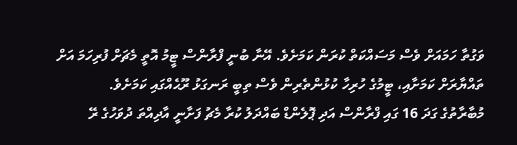ވަގުތާ ހަމައަށް ވެސް މަސައްކަތް ކުރަން ކަމަށެވެ. އޭނާ ބުނީ ފްރާންސް ޓީމު އޮތީ މެޗަށް ފުރިހަމަ އަށް ތައްޔާރަށް ކަމަށާއި، ޓީމުގެ ހުރިހާ ކުޅުންތެރިން ވެސް ތިބީ ރަނގަޅު ރޫޙެއްގައި ކަމަށެވެ.
މުބާރާތުގެ ގަދަ 16 ގައި ފްރާންސް އަދި ޕޮލެންޑް ބައްދަލު ކުރާ މެޗު ފަށާނީ އާދިއްތަ ދުވަހުގެ ރޭ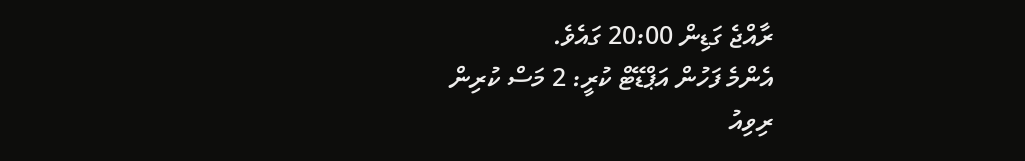ރާއްޖެ ގަޑިން 20:00 ގައެވެ.
އެންމެ ފަހުން އަޕްޑޭޓް ކުރީ: 2 މަސް ކުރިން
ރިވިއު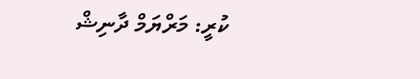ކުރީ: މަރްޔަމް ދާނިޝް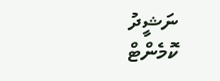ނަޝީދު
ކޮމެންޓް